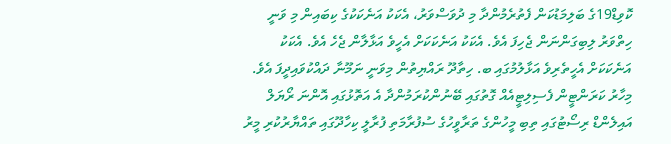ކޮވިޑް19ގެ ބަލިމަޑުކަން ފެތުރެމުންދާ މި ދުވަސްވަރު، އެކަކު އަނެކަކުގެ ކިބައިން މި ވަނީ ހިތްވަރު ލިބިގަންނަން ޖެހިފަ އެވެ. އެކަކު އަނެކަކަށް އެހީވެ އަޅާލާން ޖެހެ އެވެ. އެކަކު އަނެކަކަށް އެހީތެރިވެ އަޅާލުމުގައި ބ. ހިތާދޫ ރައްޔިތުން މިވަނީ ނަމޫނާ ދައްކުވައިދީފަ އެވެ.
މިހާރު ކަރަންޓީން ފެސިލިޓީއެއް ގޮތުގައި ބޭނުންކުރަމުންދާ އެ އަތޮޅުގައި އޮންނަ ރޯޔަލް އައިލެންޑް ރިސޯޓުގައި ތިބި މީހުންގެ ތަރާވީހުގެ ސުފުރާމަތި ފުރާލީ ކިހާދޫގައި ތައްޔާރުކުރި މީރު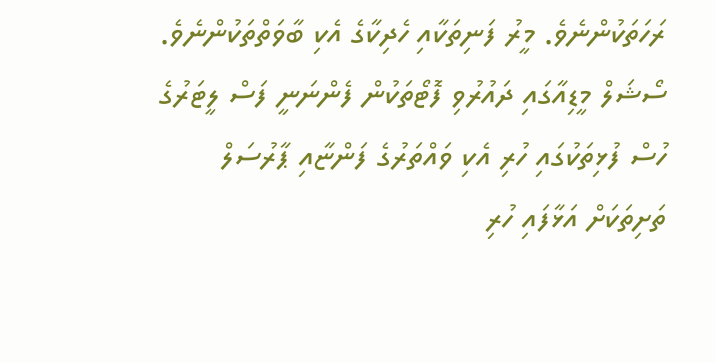ރަހަތަކުންނެވެ. މީރު ފަނިތަކާއި ހެދިކާގެ އެކި ބާވަތްތަކުންނެވެ. ސޯޝަލް މީޑިއާގައި ދައުރުވި ފޮޓޯތަކުން ފެންނަނީ ފަސް ލީޓަރުގެ ހުސް ފުޅިތަކުގައި ހުރި އެކި ވައްތަރުގެ ފަންޏާއި ޕާރުސަލް ތަށިތަކަށް އަޅާފައި ހުރި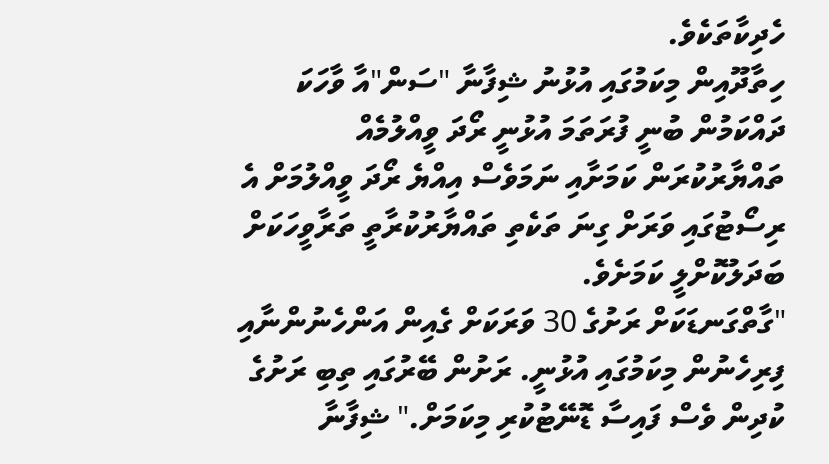ހެދިކާތަކެވެ.
ހިތާދޫއިން މިކަމުގައި އުޅުނު ޝިފާނާ "ސަން"އާ ވާހަކަ ދައްކަމުން ބުނީ ފުރަތަމަ އުޅުނީ ރޯދަ ވީއްލުމެއް ތައްޔާރުކުރަން ކަމަށާއި ނަމަވެސް އިއްޔެ ރޯދަ ވީއްލުމަށް އެ ރިސޯޓުގައި ވަރަށް ގިނަ ތަކެތި ތައްޔާރުކުރާތީ ތަރާވީހަކަށް ބަދަލުކޮށްލީ ކަމަށެވެ.
"ގާތްގަނޑަކަށް ރަށުގެ 30 ވަރަކަށް ގެއިން އަންހެނުންނާއި ފިރިހެނުން މިކަމުގައި އުޅުނީ. ރަށުން ބޭރުގައި ތިބި ރަށުގެ ކުދިން ވެސް ފައިސާ ޑޮނޭޓުކުރި މިކަމަށް." ޝިފާނާ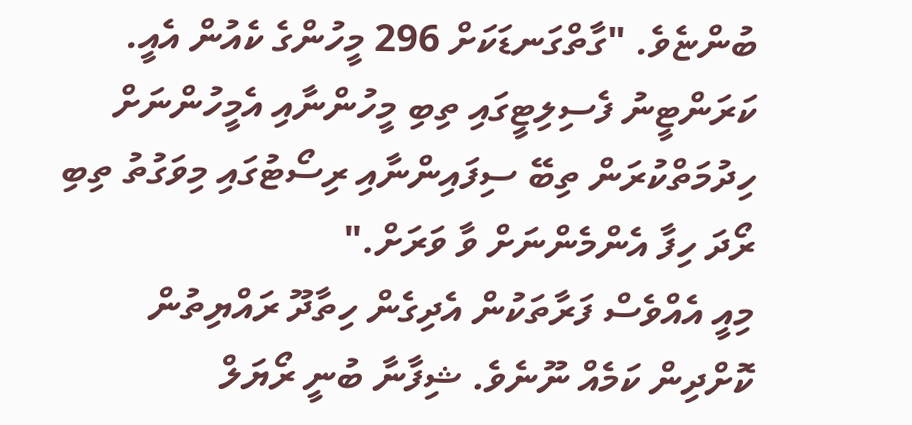ބުންޏެވެ. "ގާތްގަނޑަކަށް 296 މީހުންގެ ކެއުން އެއީ. ކަރަންޓީނު ފެސިލިޓީގައި ތިބި މީހުންނާއި އެމީހުންނަށް ހިދުމަތްކުރަން ތިބޭ ސިފައިންނާއި ރިސޯޓުގައި މިވަގުތު ތިބި ރޯދަ ހިފާ އެންމެންނަށް ވާ ވަރަށް."
މިއީ އެއްވެސް ފަރާތަކުން އެދިގެން ހިތާދޫ ރައްޔިތުން ކޮށްދިން ކަމެއް ނޫނެވެ. ޝިފާނާ ބުނީ ރޯޔަލް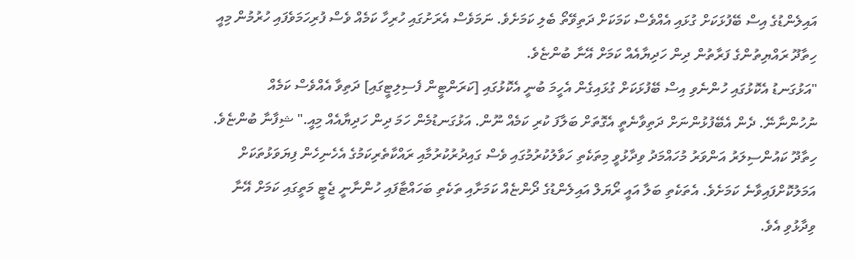އައިލެންޑުގެ އިސް ބޭފުޅަކަށް ގުޅައި އެއްވެސް ކަމަކަށް ދަތިވޭތޯ ބެލި ކަމަށެވެ. ނަމަވެސް އެރަށުގައި ހުރިހާ ކަމެއް ވެސް ފުރިހަމަވެފައި ހުރުމުން މިއީ ހިތާދޫ ރައްޔިތުންގެ ފަރާތުން ދިން ހަދިޔާއެއް ކަމަށް އޭނާ ބުންޏެވެ.
"އަޅުގަނޑު އެކޮޅުގައި ހުންނެވި އިސް ބޭފުޅަކަށް ގުޅައިގެން އެހީމަ ބުނީ އެކޮޅުގައި [ކަރަންޓީން ފެސިލިޓީގައި] ދަތިވާ އެއްވެސް ކަމެއް ނުހުންނާނޭ. ދެން އެބޭފުޅުންނަށް ދަތިވާނެތީ އެގޮތަށް ބަލާފަ ކުރި ކަމެއް ނޫން. އަޅުގަނޑުމެން ހަމަ ދިން ހަދިޔާއެއް މިއީ." ޝިފާނާ ބުންޏެވެ.
ހިތާދޫ ކައުންސިލަރު އަންވަރު މުހައްމަދު ވިދާޅުވީ މިތަކެތި ހަވާލުކުރުމުގައި ވެސް ގައިދުރުކުރުމާއި ރައްކާތެރިކަމުގެ އެހެނިހެން ފިޔަވަޅުތަކަށް އަމަލުކޮށްފައިވާނެ ކަމަށެވެ. އެތަކެތި ބަލާ އައީ ރޯޔަލް އައިލެންޑުގެ ދޯންޏެއް ކަމަށާއި ތަކެތި ބަހައްޓާފައި ހުންނާނީ ޖެޓީ މަތީގައި ކަމަށް އޭނާ ވިދާޅުވި އެވެ.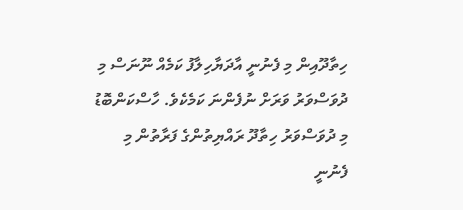ހިތާދޫއިން މި ފެނުނީ އާދަޔާހިލާފު ކަމެއް ނޫނަސް މި ދުވަސްވަރު ވަރަށް ނުފެންނަ ކަމެކެވެ. ހާސްކަންބޮޑު މި ދުވަސްވަރު ހިތާދޫ ރައްޔިތުންގެ ފަރާތުން މި ފެނުނީ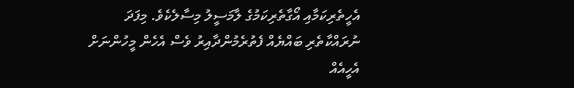އެހީތެރިކަމާއި އޯގާތެރިކަމުގެ ލާމަސީލު މިސާލެކެވެ. މިފަދަ ނުރައްކާތެރި ބައްޔެއް ފެތުރެމުންދާއިރު ވެސް އެހެން މީހުންނަށް އެހީއެއް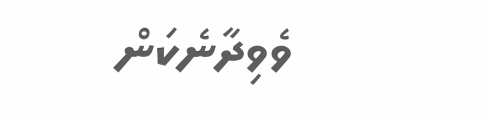ވެވިދާނެކަން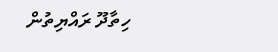ހިތާދޫ ރައްޔިތުން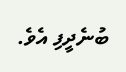ބުނެދީފި އެވެ.